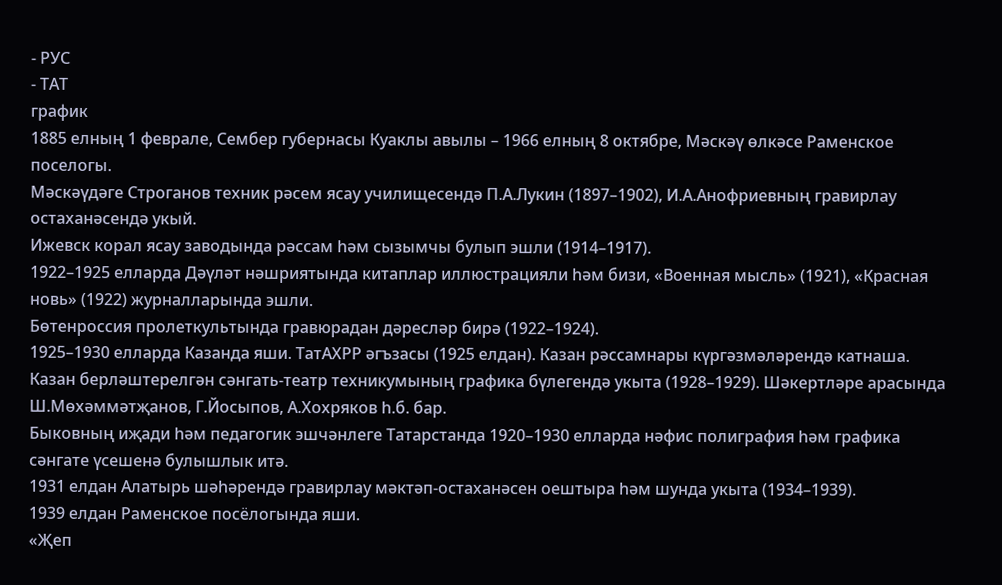- РУС
- ТАТ
график
1885 елның 1 феврале, Сембер губернасы Куаклы авылы – 1966 елның 8 октябре, Мәскәү өлкәсе Раменское поселогы.
Мәскәүдәге Строганов техник рәсем ясау училищесендә П.А.Лукин (1897–1902), И.А.Анофриевның гравирлау остаханәсендә укый.
Ижевск корал ясау заводында рәссам һәм сызымчы булып эшли (1914–1917).
1922–1925 елларда Дәүләт нәшриятында китаплар иллюстрацияли һәм бизи, «Военная мысль» (1921), «Красная новь» (1922) журналларында эшли.
Бөтенроссия пролеткультында гравюрадан дәресләр бирә (1922–1924).
1925–1930 елларда Казанда яши. ТатАХРР әгъзасы (1925 елдан). Казан рәссамнары күргәзмәләрендә катнаша. Казан берләштерелгән сәнгать-театр техникумының графика бүлегендә укыта (1928–1929). Шәкертләре арасында Ш.Мөхәммәтҗанов, Г.Йосыпов, А.Хохряков һ.б. бар.
Быковның иҗади һәм педагогик эшчәнлеге Татарстанда 1920–1930 елларда нәфис полиграфия һәм графика сәнгате үсешенә булышлык итә.
1931 елдан Алатырь шәһәрендә гравирлау мәктәп-остаханәсен оештыра һәм шунда укыта (1934–1939).
1939 елдан Раменское посёлогында яши.
«Җеп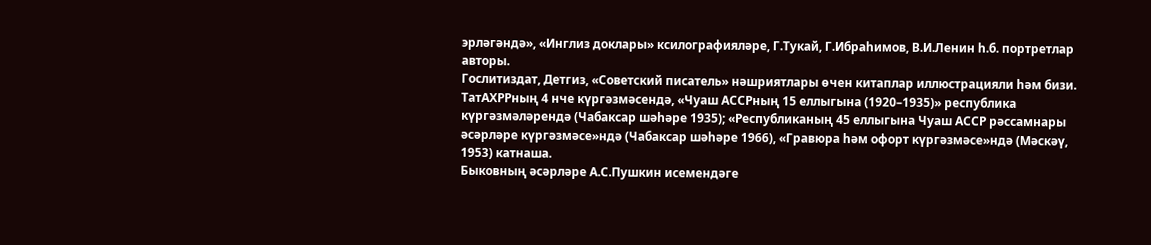эрләгәндә», «Инглиз доклары» ксилографияләре, Г.Тукай, Г.Ибраһимов, В.И.Ленин һ.б. портретлар авторы.
Гослитиздат, Детгиз, «Советский писатель» нәшриятлары өчен китаплар иллюстрацияли һәм бизи.
ТатАХРРның 4 нче күргәзмәсендә, «Чуаш АССРның 15 еллыгына (1920–1935)» республика күргәзмәләрендә (Чабаксар шәһәре 1935); «Республиканың 45 еллыгына Чуаш АССР рәссамнары әсәрләре күргәзмәсе»ндә (Чабаксар шәһәре 1966), «Гравюра һәм офорт күргәзмәсе»ндә (Мәскәү, 1953) катнаша.
Быковның әсәрләре А.С.Пушкин исемендәге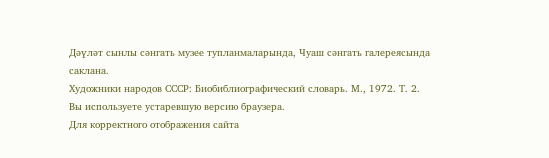Дәүләт сынлы сәнгать музее тупланмаларында, Чуаш сәнгать галереясында саклана.
Художники народов СССР: Биобиблиографический словарь. М., 1972. Т. 2.
Вы используете устаревшую версию браузера.
Для корректного отображения сайта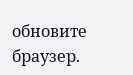обновите браузер.